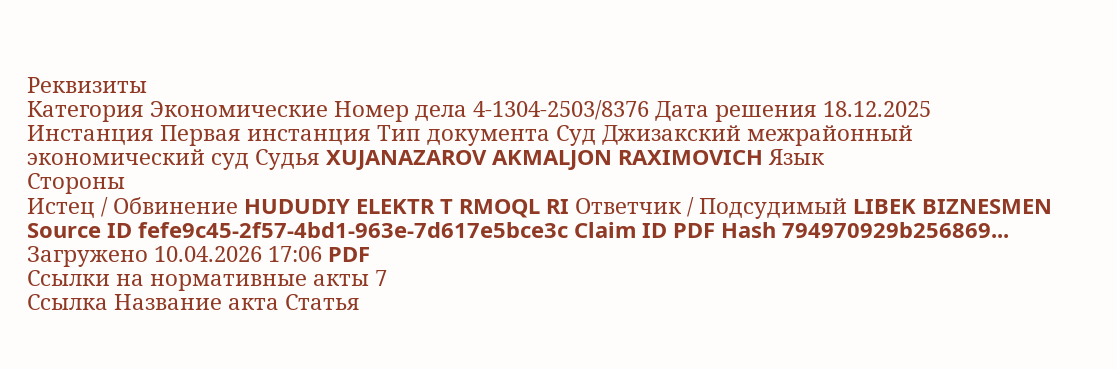Реквизиты
Категория Экономические Номер дела 4-1304-2503/8376 Дата решения 18.12.2025 Инстанция Первая инстанция Тип документа Суд Джизакский межрайонный экономический суд Судья XUJANAZAROV AKMALJON RAXIMOVICH Язык
Стороны
Истец / Обвинение HUDUDIY ELEKTR T RMOQL RI Ответчик / Подсудимый LIBEK BIZNESMEN
Source ID fefe9c45-2f57-4bd1-963e-7d617e5bce3c Claim ID PDF Hash 794970929b256869... Загружено 10.04.2026 17:06 PDF
Ссылки на нормативные акты 7
Ссылка Название акта Статья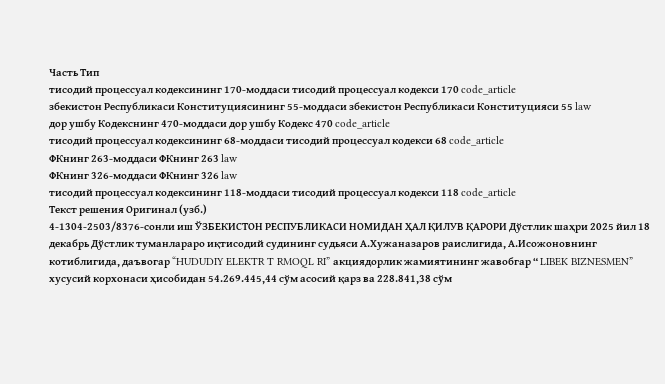Часть Тип
тисодий процессуал кодексининг 170-моддаси тисодий процессуал кодекси 170 code_article
збекистон Республикаси Конституциясининг 55-моддаси збекистон Республикаси Конституцияси 55 law
дор ушбу Кодекснинг 470-моддаси дор ушбу Кодекс 470 code_article
тисодий процессуал кодексининг 68-моддаси тисодий процессуал кодекси 68 code_article
ФКнинг 263-моддаси ФКнинг 263 law
ФКнинг 326-моддаси ФКнинг 326 law
тисодий процессуал кодексининг 118-моддаси тисодий процессуал кодекси 118 code_article
Текст решения Оригинал (узб.)
4-1304-2503/8376-сонли иш ЎЗБЕКИСТОН РЕСПУБЛИКАСИ НОМИДАН ҲАЛ ҚИЛУВ ҚАРОРИ Дўстлик шаҳри 2025 йил 18 декабрь Дўстлик туманлараро иқтисодий судининг судьяси А.Хужаназаров раислигида, А.Исожоновнинг котиблигида, даъвогар “HUDUDIY ELEKTR T RMOQL RI” акциядорлик жамиятининг жавобгар “ LIBEK BIZNESMEN” хусусий корхонаси ҳисобидан 54.269.445,44 сўм асосий қарз ва 228.841,38 сўм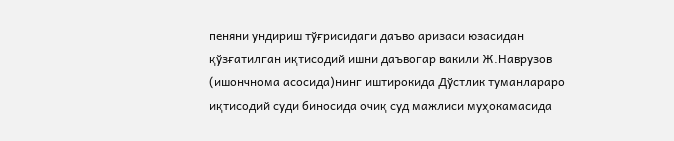пеняни ундириш тўғрисидаги даъво аризаси юзасидан қўзғатилган иқтисодий ишни даъвогар вакили Ж.Наврузов (ишончнома асосида)нинг иштирокида Дўстлик туманлараро иқтисодий суди биносида очиқ суд мажлиси муҳокамасида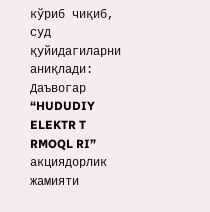кўриб чиқиб, суд қуйидагиларни аниқлади: Даъвогар “HUDUDIY ELEKTR T RMOQL RI” акциядорлик жамияти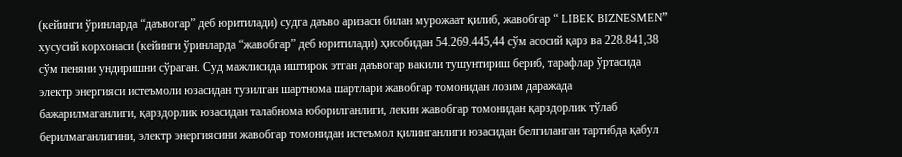(кейинги ўринларда “даъвогар” деб юритилади) судга даъво аризаси билан мурожаат қилиб, жавобгар “ LIBEK BIZNESMEN” хусусий корхонаси (кейинги ўринларда “жавобгар” деб юритилади) ҳисобидан 54.269.445,44 сўм асосий қарз ва 228.841,38 сўм пеняни ундиришни сўраган. Суд мажлисида иштирок этган даъвогар вакили тушунтириш бериб, тарафлар ўртасида электр энергияси истеъмоли юзасидан тузилган шартнома шартлари жавобгар томонидан лозим даражада бажарилмаганлиги, қарздорлик юзасидан талабнома юборилганлиги, лекин жавобгар томонидан қарздорлик тўлаб берилмаганлигини, электр энергиясини жавобгар томонидан истеъмол қилинганлиги юзасидан белгиланган тартибда қабул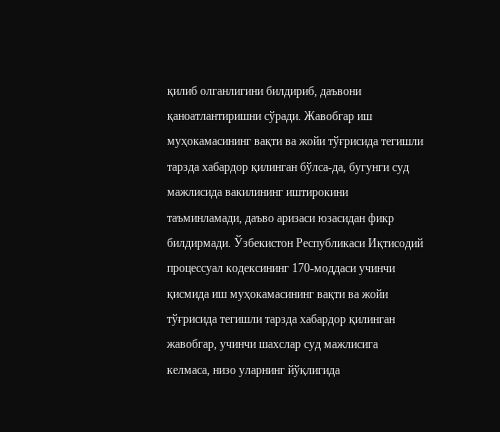қилиб олганлигини билдириб, даъвони қаноатлантиришни сўради. Жавобгар иш муҳокамасининг вақти ва жойи тўғрисида тегишли тарзда хабардор қилинган бўлса-да, бугунги суд мажлисида вакилининг иштирокини таъминламади, даъво аризаси юзасидан фикр билдирмади. Ўзбекистон Республикаси Иқтисодий процессуал кодексининг 170-моддаси учинчи қисмида иш муҳокамасининг вақти ва жойи тўғрисида тегишли тарзда хабардор қилинган жавобгар, учинчи шахслар суд мажлисига келмаса, низо уларнинг йўқлигида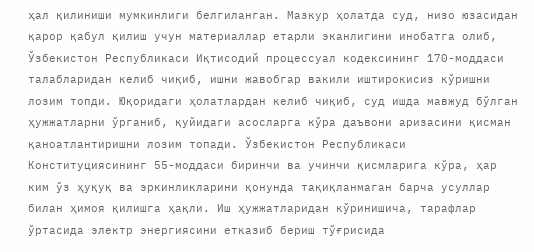ҳал қилиниши мумкинлиги белгиланган. Мазкур ҳолатда суд, низо юзасидан қарор қабул қилиш учун материаллар етарли эканлигини инобатга олиб, Ўзбекистон Республикаси Иқтисодий процессуал кодексининг 170-моддаси талабларидан келиб чиқиб, ишни жавобгар вакили иштирокисиз кўришни лозим топди. Юқоридаги ҳолатлардан келиб чиқиб, суд ишда мавжуд бўлган ҳужжатларни ўрганиб, қуйидаги асосларга кўра даъвони аризасини қисман қаноатлантиришни лозим топади. Ўзбекистон Республикаси Конституциясининг 55-моддаси биринчи ва учинчи қисмларига кўра, ҳар ким ўз ҳуқуқ ва эркинликларини қонунда тақиқланмаган барча усуллар билан ҳимоя қилишга ҳақли. Иш ҳужжатларидан кўринишича, тарафлар ўртасида электр энергиясини етказиб бериш тўғрисида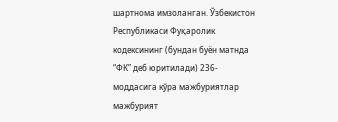шартнома имзоланган. Ўзбекистон Республикаси Фуқаролик кодексининг (бундан буён матнда “ФК” деб юритилади) 236-моддасига кўра мажбуриятлар мажбурият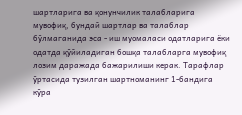шартларига ва қонунчилик талабларига мувофиқ, бундай шартлар ва талаблар бўлмаганида эса - иш муомаласи одатларига ёки одатда қўйиладиган бошқа талабларга мувофиқ лозим даражада бажарилиши керак. Тарафлар ўртасида тузилган шартноманинг 1-бандига кўра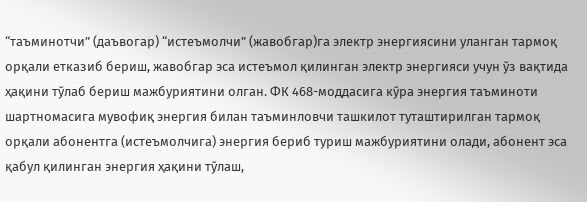“таъминотчи” (даъвогар) “истеъмолчи” (жавобгар)га электр энергиясини уланган тармоқ орқали етказиб бериш, жавобгар эса истеъмол қилинган электр энергияси учун ўз вақтида ҳақини тўлаб бериш мажбуриятини олган. ФК 468-моддасига кўра энергия таъминоти шартномасига мувофиқ энергия билан таъминловчи ташкилот туташтирилган тармоқ орқали абонентга (истеъмолчига) энергия бериб туриш мажбуриятини олади, абонент эса қабул қилинган энергия ҳақини тўлаш,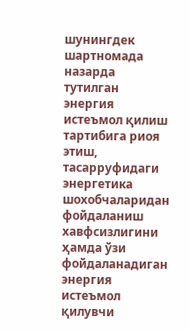шунингдек шартномада назарда тутилган энергия истеъмол қилиш тартибига риоя этиш, тасарруфидаги энергетика шохобчаларидан фойдаланиш хавфсизлигини ҳамда ўзи фойдаланадиган энергия истеъмол қилувчи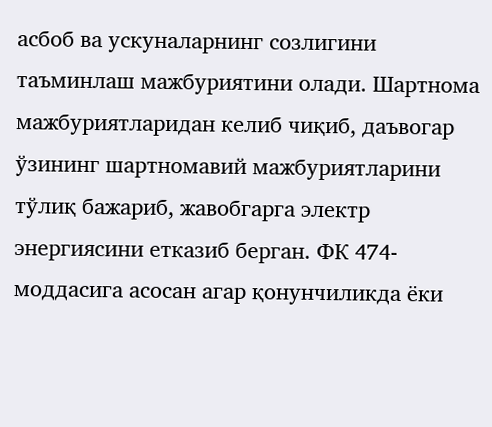асбоб ва ускуналарнинг созлигини таъминлаш мажбуриятини олади. Шартнома мажбуриятларидан келиб чиқиб, даъвогар ўзининг шартномавий мажбуриятларини тўлиқ бажариб, жавобгарга электр энергиясини етказиб берган. ФК 474-моддасига асосан агар қонунчиликда ёки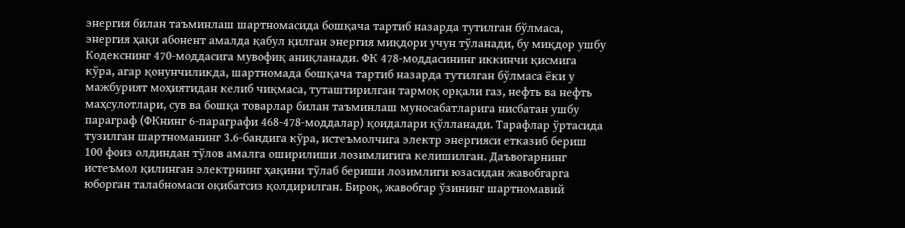энергия билан таъминлаш шартномасида бошқача тартиб назарда тутилган бўлмаса, энергия ҳақи абонент амалда қабул қилган энергия миқдори учун тўланади, бу миқдор ушбу Кодекснинг 470-моддасига мувофиқ аниқланади. ФК 478-моддасининг иккинчи қисмига кўра, агар қонунчиликда, шартномада бошқача тартиб назарда тутилган бўлмаса ёки у мажбурият моҳиятидан келиб чиқмаса, туташтирилган тармоқ орқали газ, нефть ва нефть маҳсулотлари, сув ва бошқа товарлар билан таъминлаш муносабатларига нисбатан ушбу параграф (ФКнинг 6-параграфи 468-478-моддалар) қоидалари қўлланади. Тарафлар ўртасида тузилган шартноманинг 3.6-бандига кўра, истеъмолчига электр энергияси етказиб бериш 100 фоиз олдиндан тўлов амалга оширилиши лозимлигига келишилган. Даъвогарнинг истеъмол қилинган электрнинг ҳақини тўлаб бериши лозимлиги юзасидан жавобгарга юборган талабномаси оқибатсиз қолдирилган. Бироқ, жавобгар ўзининг шартномавий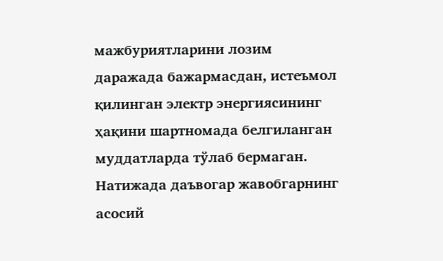мажбуриятларини лозим даражада бажармасдан, истеъмол қилинган электр энергиясининг ҳақини шартномада белгиланган муддатларда тўлаб бермаган. Натижада даъвогар жавобгарнинг асосий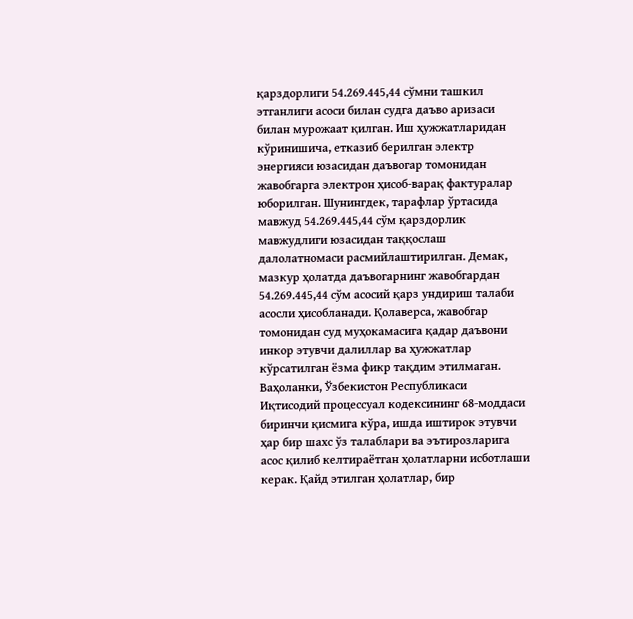қарздорлиги 54.269.445,44 сўмни ташкил этганлиги асоси билан судга даъво аризаси билан мурожаат қилган. Иш ҳужжатларидан кўринишича, етказиб берилган электр энергияси юзасидан даъвогар томонидан жавобгарга электрон ҳисоб-варақ фактуралар юборилган. Шунингдек, тарафлар ўртасида мавжуд 54.269.445,44 сўм қарздорлик мавжудлиги юзасидан таққослаш далолатномаси расмийлаштирилган. Демак, мазкур ҳолатда даъвогарнинг жавобгардан 54.269.445,44 сўм асосий қарз ундириш талаби асосли ҳисобланади. Қолаверса, жавобгар томонидан суд муҳокамасига қадар даъвони инкор этувчи далиллар ва ҳужжатлар кўрсатилган ёзма фикр тақдим этилмаган. Ваҳоланки, Ўзбекистон Республикаси Иқтисодий процессуал кодексининг 68-моддаси биринчи қисмига кўра, ишда иштирок этувчи ҳар бир шахс ўз талаблари ва эътирозларига асос қилиб келтираётган ҳолатларни исботлаши керак. Қайд этилган ҳолатлар, бир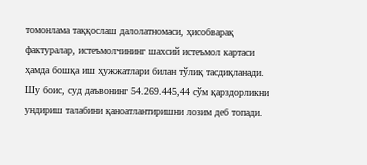томонлама таққослаш далолатномаси, ҳисобварақ фактуралар, истеъмолчининг шахсий истеъмол картаси ҳамда бошқа иш ҳужжатлари билан тўлиқ тасдиқланади. Шу боис, суд даъвонинг 54.269.445,44 сўм қарздорликни ундириш талабини қаноатлантиришни лозим деб топади.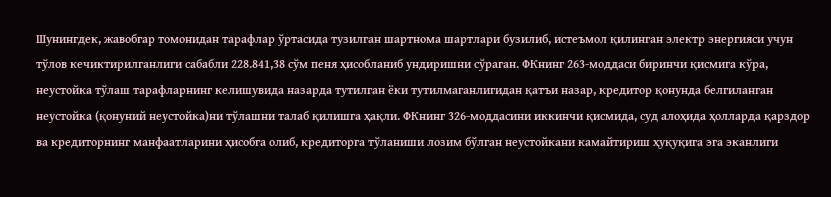Шунингдек, жавобгар томонидан тарафлар ўртасида тузилган шартнома шартлари бузилиб, истеъмол қилинган электр энергияси учун тўлов кечиктирилганлиги сабабли 228.841,38 сўм пеня ҳисобланиб ундиришни сўраган. ФКнинг 263-моддаси биринчи қисмига кўра, неустойка тўлаш тарафларнинг келишувида назарда тутилган ёки тутилмаганлигидан қатъи назар, кредитор қонунда белгиланган неустойка (қонуний неустойка)ни тўлашни талаб қилишга ҳақли. ФКнинг 326-моддасини иккинчи қисмида, суд алоҳида ҳолларда қарздор ва кредиторнинг манфаатларини ҳисобга олиб, кредиторга тўланиши лозим бўлган неустойкани камайтириш ҳуқуқига эга эканлиги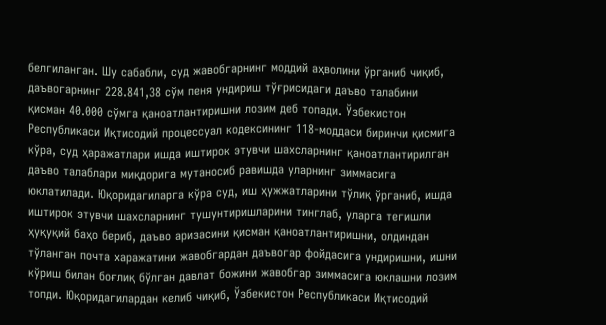белгиланган. Шу сабабли, суд жавобгарнинг моддий аҳволини ўрганиб чиқиб, даъвогарнинг 228.841,38 сўм пеня ундириш тўғрисидаги даъво талабини қисман 40.000 сўмга қаноатлантиришни лозим деб топади. Ўзбекистон Республикаси Иқтисодий процессуал кодексининг 118-моддаси биринчи қисмига кўра, суд ҳаражатлари ишда иштирок этувчи шахсларнинг қаноатлантирилган даъво талаблари миқдорига мутаносиб равишда уларнинг зиммасига юклатилади. Юқоридагиларга кўра суд, иш ҳужжатларини тўлиқ ўрганиб, ишда иштирок этувчи шахсларнинг тушунтиришларини тинглаб, уларга тегишли ҳуқуқий баҳо бериб, даъво аризасини қисман қаноатлантиришни, олдиндан тўланган почта харажатини жавобгардан даъвогар фойдасига ундиришни, ишни кўриш билан боғлиқ бўлган давлат божини жавобгар зиммасига юклашни лозим топди. Юқоридагилардан келиб чиқиб, Ўзбекистон Республикаси Иқтисодий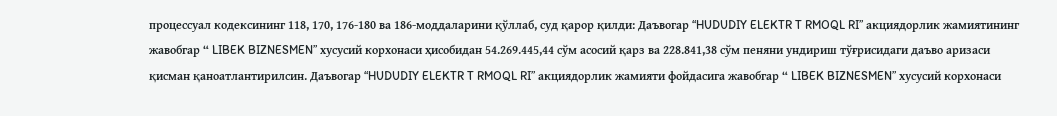процессуал кодексининг 118, 170, 176-180 ва 186-моддаларини қўллаб, суд қарор қилди: Даъвогар “HUDUDIY ELEKTR T RMOQL RI” акциядорлик жамиятининг жавобгар “ LIBEK BIZNESMEN” хусусий корхонаси ҳисобидан 54.269.445,44 сўм асосий қарз ва 228.841,38 сўм пеняни ундириш тўғрисидаги даъво аризаси қисман қаноатлантирилсин. Даъвогар “HUDUDIY ELEKTR T RMOQL RI” акциядорлик жамияти фойдасига жавобгар “ LIBEK BIZNESMEN” хусусий корхонаси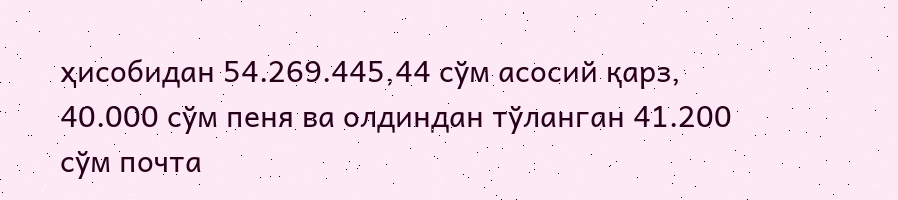ҳисобидан 54.269.445,44 сўм асосий қарз, 40.000 сўм пеня ва олдиндан тўланган 41.200 сўм почта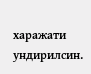харажати ундирилсин.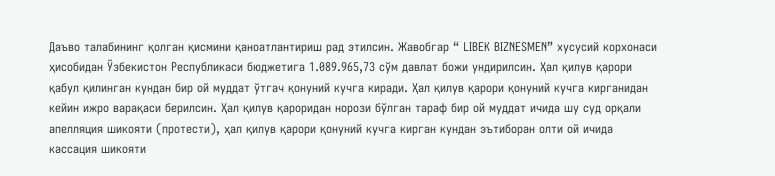Даъво талабининг қолган қисмини қаноатлантириш рад этилсин. Жавобгар “ LIBEK BIZNESMEN” хусусий корхонаси ҳисобидан Ўзбекистон Республикаси бюджетига 1.089.965,73 сўм давлат божи ундирилсин. Ҳал қилув қарори қабул қилинган кундан бир ой муддат ўтгач қонуний кучга киради. Ҳал қилув қарори қонуний кучга кирганидан кейин ижро варақаси берилсин. Ҳал қилув қароридан норози бўлган тараф бир ой муддат ичида шу суд орқали апелляция шикояти (протести), ҳал қилув қарори қонуний кучга кирган кундан эътиборан олти ой ичида кассация шикояти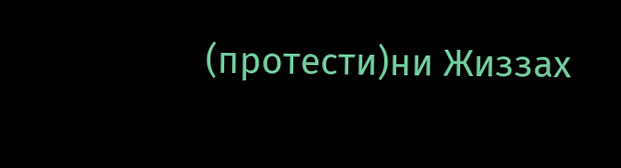(протести)ни Жиззах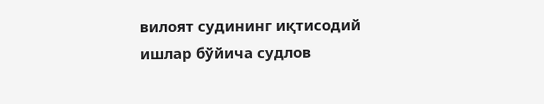вилоят судининг иқтисодий ишлар бўйича судлов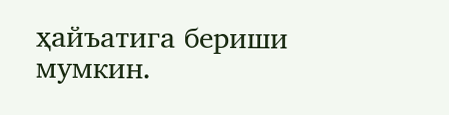ҳайъатига бериши мумкин.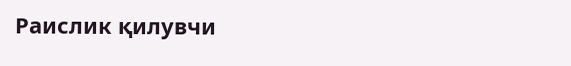Раислик қилувчи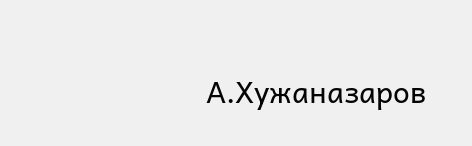А.Хужаназаров